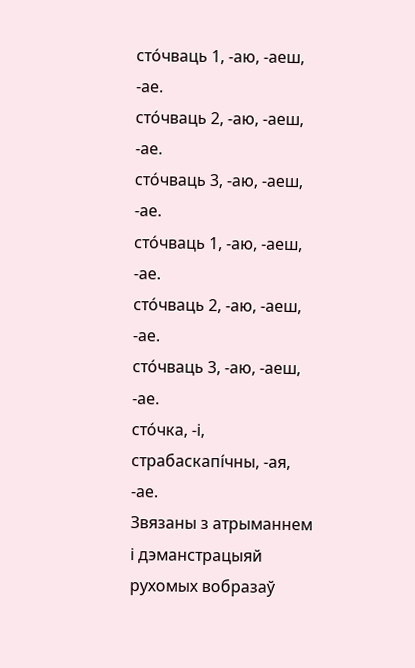сто́чваць 1, ‑аю, ‑аеш, ‑ае.
сто́чваць 2, ‑аю, ‑аеш, ‑ае.
сто́чваць 3, ‑аю, ‑аеш, ‑ае.
сто́чваць 1, ‑аю, ‑аеш, ‑ае.
сто́чваць 2, ‑аю, ‑аеш, ‑ае.
сто́чваць 3, ‑аю, ‑аеш, ‑ае.
сто́чка, ‑і,
страбаскапі́чны, ‑ая, ‑ае.
Звязаны з атрыманнем і дэманстрацыяй рухомых вобразаў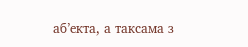аб’екта, а таксама з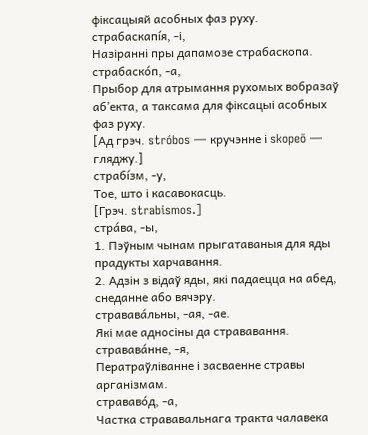фіксацыяй асобных фаз руху.
страбаскапі́я, ‑і,
Назіранні пры дапамозе страбаскопа.
страбаско́п, ‑а,
Прыбор для атрымання рухомых вобразаў аб’екта, а таксама для фіксацыі асобных фаз руху.
[Ад грэч. stróbos — кручэнне і skopeō — гляджу.]
страбі́зм, ‑у,
Тое, што і касавокасць.
[Грэч. strabismos.]
стра́ва, ‑ы,
1. Пэўным чынам прыгатаваныя для яды прадукты харчавання.
2. Адзін з відаў яды, які падаецца на абед, снеданне або вячэру.
стравава́льны, ‑ая, ‑ае.
Які мае адносіны да стрававання.
стравава́нне, ‑я,
Ператраўліванне і засваенне стравы арганізмам.
страваво́д, ‑а,
Частка стрававальнага тракта чалавека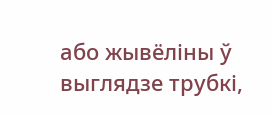або жывёліны ў выглядзе трубкі,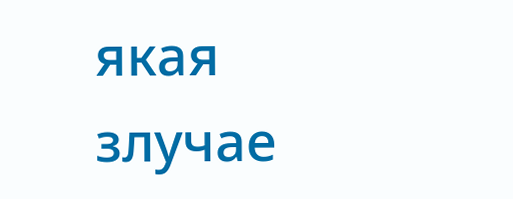якая злучае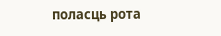поласць рота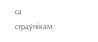са страўнікам.